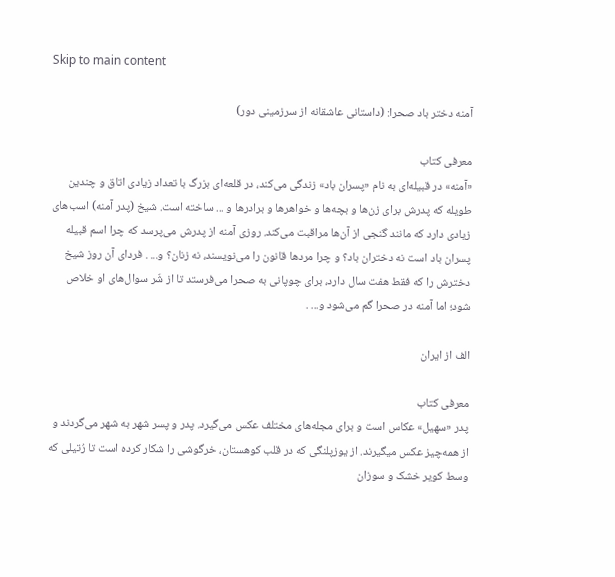Skip to main content

آمنه دختر باد صحرا: (داستانی عاشقانه از سرزمینی دور)

معرفی کتاب
«آمنه» در قبیله‌ای به نام «پسران باد» زندگی می‌کند، در قلعه‌ای بزرگ با تعداد زیادی اتاق‌ و چندین طویله که پدرش برای زن‌ها و بچه‌ها و خواهرها و برادرها و ... ساخته است. شیخ (پدر آمنه) اسب‌های زیادی دارد که مانند گنجی از آن‌ها مراقبت می‌کند. روزی آمنه از پدرش می‌پرسد که چرا اسم قبیله پسران باد است نه دختران باد؟ و چرا مردها قانون را می‌نویسند، نه زنان؟ و... . فردای آن روز شیخ دخترش را که فقط هفت سال دارد، برای چوپانی به صحرا می‌فرستد تا از شّر سوال‌های او خلاص شود؛ اما آمنه در صحرا گم می‌شود و... .

الف از ایران

معرفی کتاب
پدر «سهیل» عکاس است و برای مجله‌های مختلف عکس می‌گیرد. پدر و پسر شهر به شهر می‌گردند و از همه‌چیز عکس میگیرند. از یوزپلنگی که در قلب کوهستان، خرگوشی را شکار کرده است تا رُتیلی که وسط کویر خشک و سوزان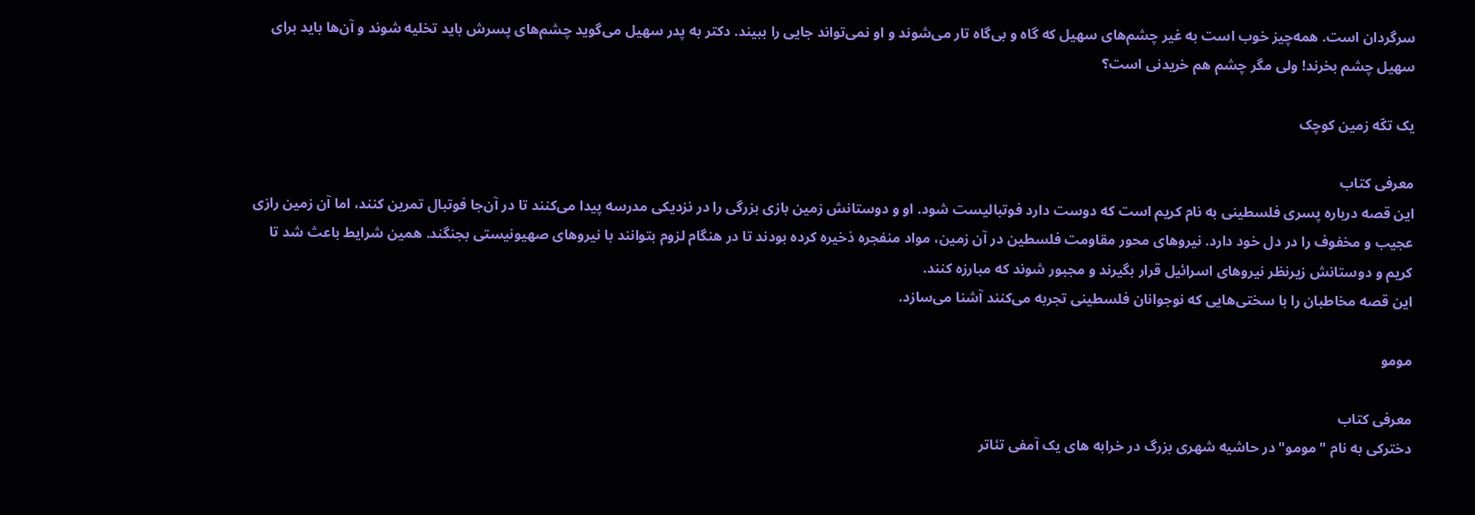سرگردان است. همه‌چیز خوب است به غیر چشم‌های سهیل که گاه و بی‌گاه تار می‌شوند و او نمی‌تواند جایی را ببیند. دکتر به پدر سهیل می‌گوید چشم‌های پسرش باید تخلیه شوند و آن‌ها باید برای سهیل چشم بخرند! ولی مگر چشم هم خریدنی است؟

یک تکّه زمین کوچک

معرفی کتاب
این قصه درباره پسری فلسطینی به نام کریم است که دوست دارد فوتبالیست شود. او و دوستانش زمین بازی بزرگی را در نزدیکی مدرسه پیدا می‌کنند تا در آن‌جا فوتبال تمرین کنند، اما آن زمین رازی عجیب و مخفوف را در دل خود دارد. نیروهای محور مقاومت فلسطین در آن زمین، مواد منفجره ذخیره کرده بودند تا در هنگام لزوم بتوانند با نیروهای صهیونیستی بجنگند. همین شرایط باعث شد تا کریم و دوستانش زیرنظر نیروهای اسرائیل قرار بگیرند و مجبور شوند که مبارزه کنند.
این قصه مخاطبان را با سختی‌هایی که نوجوانان فلسطینی تجربه می‌کنند آشنا می‌سازد.

مو‌مو

معرفی کتاب
دخترکی به نام "مومو"در حاشیه شهری بزرگ در خرابه های یک آمفی تئاتر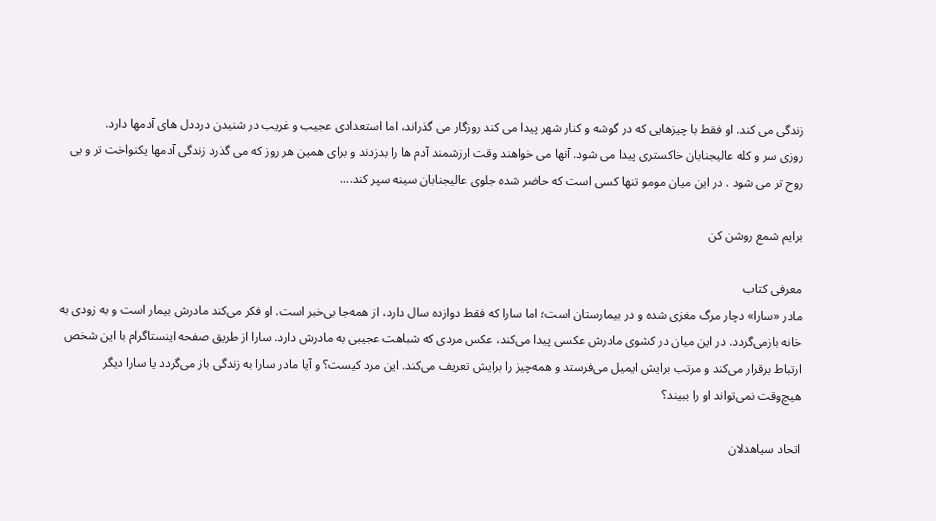زندگی می کند. او فقط با چیزهایی که در گوشه و کنار شهر پیدا می کند روزگار می گذراند، اما استعدادی عجیب و غریب در شنیدن درددل های آدمها دارد.
روزی سر و کله عالیجنابان خاکستری پیدا می شود. آنها می خواهند وقت ارزشمند آدم ها را بدزدند و برای همین هر روز که می گذرد زندگی آدمها یکنواخت تر و بی روح تر می شود . در این میان مومو تنها کسی است که حاضر شده جلوی عالیجنابان سینه سپر کند....

برایم شمع روشن کن

معرفی کتاب
مادر «سارا» دچار مرگ مغزی شده و در بیمارستان است؛ اما سارا که فقط دوازده سال دارد، از همه‌جا بی‌خبر است. او فکر می‌کند مادرش بیمار است و به زودی به خانه بازمی‌گردد. در این میان در کشوی مادرش عکسی پیدا می‌کند، عکس مردی که شباهت عجیبی به مادرش دارد. سارا از طریق صفحه اینستاگرام با این شخص ارتباط برقرار می‌کند و مرتب برایش ایمیل می‌فرستد و همه‌چیز را برایش تعریف می‌کند. این مرد کیست؟ و آیا مادر سارا به زندگی باز می‌گردد یا سارا دیگر هیچ‌وقت نمی‌تواند او را ببیند؟

اتحاد سیاهدلان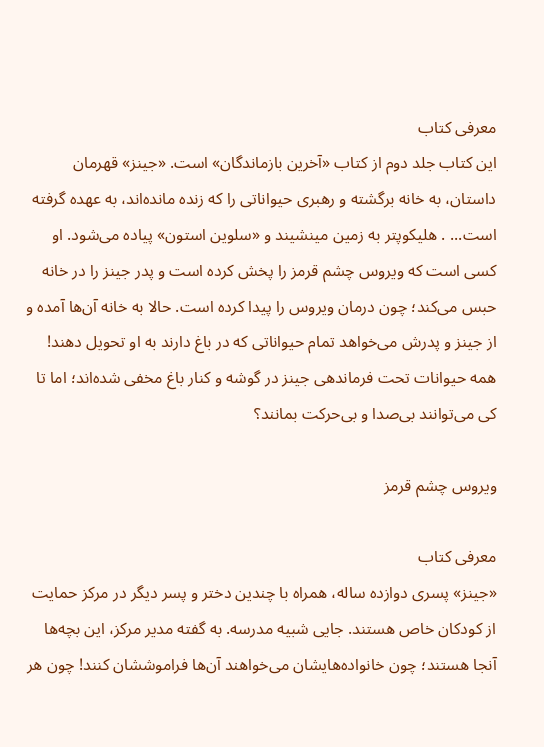معرفی کتاب
این کتاب جلد دوم از کتاب «آخرین بازماندگان» است. «جینز» قهرمان داستان، به خانه برگشته و رهبری حیواناتی را که زنده مانده‌اند، به عهده گرفته است... . هلیکوپتر به زمین مینشیند و «سلوین استون» پیاده می‌شود. او کسی است که ویروس چشم قرمز را پخش کرده است و پدر جینز را در خانه حبس می‌کند؛ چون درمان ویروس را پیدا کرده است. حالا به خانه آن‌ها آمده و از جینز و پدرش می‌خواهد تمام حیواناتی که در باغ دارند به او تحویل دهند! همه حیوانات تحت فرماندهی جینز در گوشه و کنار باغ مخفی شده‌اند؛ اما تا کی می‌توانند بی‌صدا و بی‌حرکت بمانند؟

ویروس چشم قرمز

معرفی کتاب
«جینز» پسری دوازده ساله، همراه با چندین دختر و پسر دیگر در مرکز حمایت از کودکان خاص هستند. جایی شبیه مدرسه. به گفته مدیر مرکز، این بچه‌ها آنجا هستند؛ چون خانواده‌هایشان می‌خواهند آن‌ها فراموششان کنند! چون هر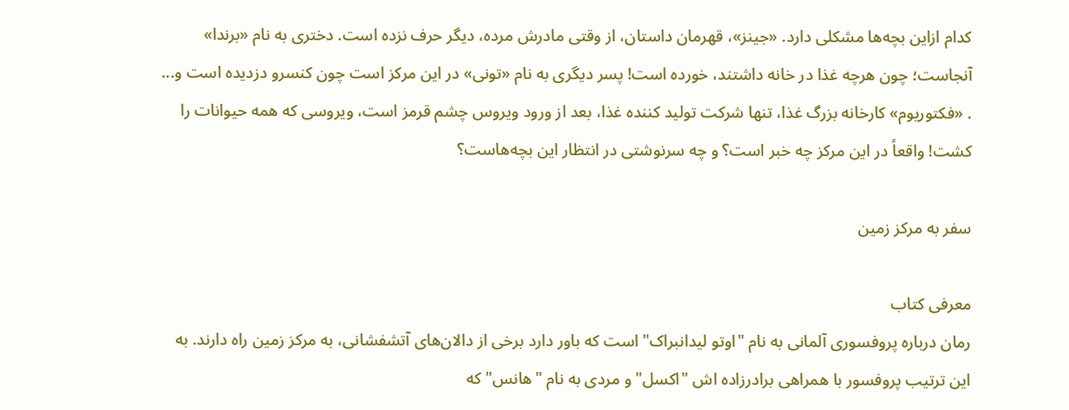کدام ازاین بچه‌ها مشکلی دارد. «جینز»، قهرمان داستان، از وقتی مادرش مرده، دیگر حرف نزده است. دختری به نام «برندا» آنجاست؛ چون هرچه غذا در خانه داشتند، خورده است! پسر دیگری به نام «تونی» در این مرکز است چون کنسرو دزدیده است و... . «فکتوریوم» کارخانه بزرگ غذا، تنها شرکت تولید کننده غذا، بعد از ورود ویروس چشم قرمز است، ویروسی که همه حیوانات را کشت! واقعاً در این مرکز چه خبر است؟ و چه سرنوشتی در انتظار این بچه‌هاست؟

سفر به مرکز زمین

معرفی کتاب
رمان درباره پروفسوری آلمانی به نام "اوتو لیدانبراک" است که باور دارد برخی از دالان‌های آتشفشانی، به مرکز زمین راه دارند. به این ترتیب پروفسور با همراهی برادرزاده اش "اکسل" و مردی به نام "هانس" که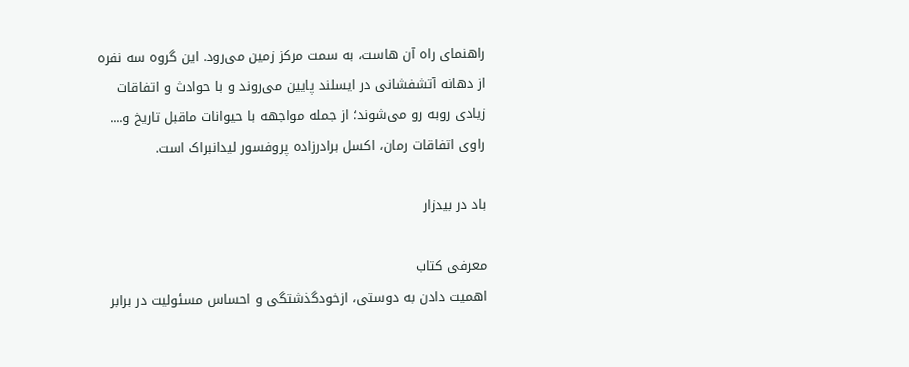راهنمای راه آن هاست، به سمت مرکز زمین می‌رود. این گروه سه نفره از دهانه آتشفشانی در ایسلند پایین می‌روند و با حوادث و اتفاقات زیادی روبه رو می‌شوند؛ از جمله مواجهه با حیوانات ماقبل تاریخ و.... راوی اتفاقات رمان، اکسل برادرزاده پروفسور لیدانبراک است.

باد در بیدزار

معرفی کتاب
اهمیت دادن به دوستی، ازخودگذشتگی و احساس مسئولیت در برابر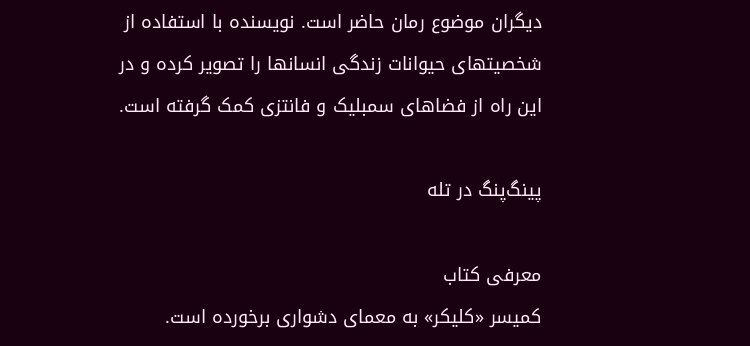دیگران موضوع رمان حاضر است. نویسنده با استفاده از شخصیتهای حیوانات زندگی انسانها را تصویر کرده و در این راه از فضاهای سمبلیک و فانتزی کمک گرفته است.

پینگ‌پنگ در تله

معرفی کتاب
کمیسر «کلیکر» به معمای دشواری برخورده است.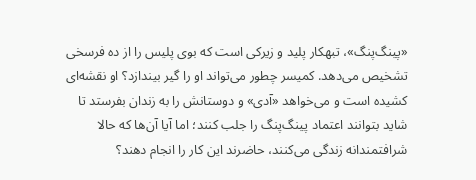«پینگ‌پنگ»، تبهکار پلید و زیرکی است که بوی پلیس را از ده فرسخی تشخیص می‌دهد. کمیسر چطور می‌تواند او را گیر بیندازد؟ او نقشه‌ای کشیده است و می‌خواهد «آدی» و دوستانش را به زندان بفرستد تا شاید بتوانند اعتماد پینگ‌پنگ را جلب کنند؛ اما آیا آن‌ها که حالا شرافتمندانه زندگی می‌کنند، حاضرند این کار را انجام دهند؟